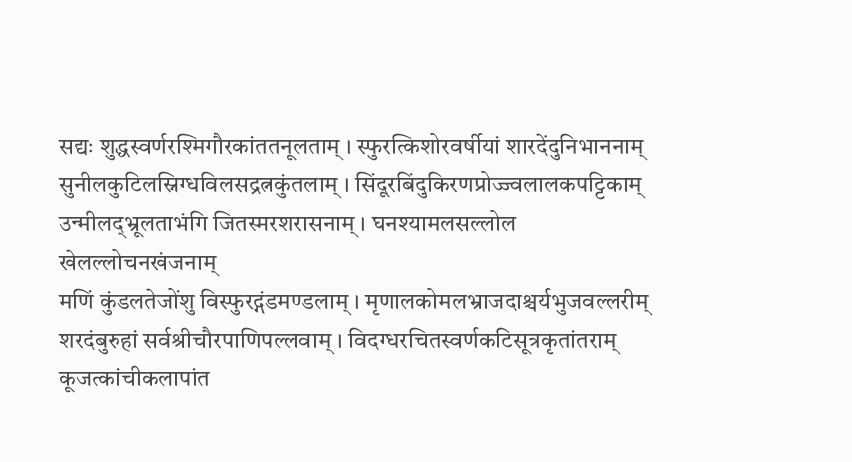सद्यः शुद्धस्वर्णरश्मिगौरकांततनूलताम् । स्फुरत्किशोरवर्षीयां शारदेंदुनिभाननाम्
सुनीलकुटिलस्निग्धविलसद्रत्नकुंतलाम् । सिंदूरबिंदुकिरणप्रोज्ज्वलालकपट्टिकाम्
उन्मीलद्भ्रूलताभंगि जितस्मरशरासनाम् । घनश्यामलसल्लोल खेलल्लोचनखंजनाम्
मणिं कुंडलतेजोंशु विस्फुरद्गंडमण्डलाम् । मृणालकोमलभ्राजदाश्चर्यभुजवल्लरीम्
शरदंबुरुहां सर्वश्रीचौरपाणिपल्लवाम् । विदग्धरचितस्वर्णकटिसूत्रकृतांतराम्
कूजत्कांचीकलापांत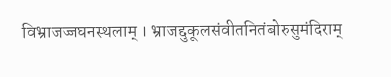विभ्राजज्जघनस्थलाम् । भ्राजद्दुकूलसंवीतनितंबोरुसुमंदिराम्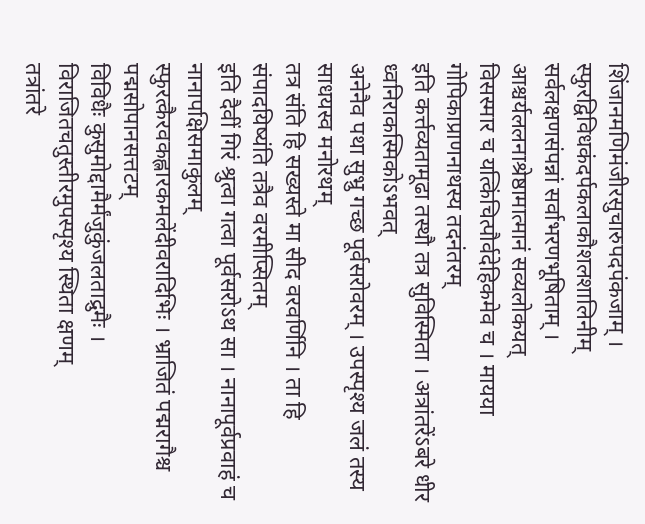शिंजानमणिमंजीरसुचारुपदपंकजाम् । स्फुरद्विविधकंदर्पकलाकौशलशालिनीम्
सर्वलक्षणसंपन्नां सर्वाभरणभूषिताम् । आश्चर्यललनाश्रेष्ठामात्मानं सव्यलोकयत्
विसस्मार च यत्किंचित्पौर्वदेहिकमेव च । मायया गोपिकाप्राणनाथस्य तदनंतरम्
इति कर्त्तव्यतामूढा तस्थौ तत्र सुविस्मिता । अत्रांतरेंऽबरे धीर ध्वनिराकस्मिकोऽभवत्
अनेनैव पथा सुभ्रु गच्छ पूर्वसरोवरम् । उपस्पृश्य जलं तस्य साधयस्व मनोरथम्
तत्र संति हि सख्यस्ते मा सीद वरवर्णिनि । ता हि संपादयिष्यंति तत्रैव वरमीप्सितम्
इति दैवीं गिरं श्रुत्वा गत्वा पूर्वसरोऽथ सा । नानापूर्वप्रवाहं च नानापक्षिसमाकुलम्
स्फुरत्कैरवकह्लारकमलेंदीवरादिभिः । भ्राजितं पद्मरागैश्च पद्मसोपानसत्तटम्
विविधैः कुसुमोद्दामैर्मंजुकुंजलताद्रुमैः । विराजितचतुस्तीरमुपस्पृश्य स्थिता क्षणम्
तत्रांतरे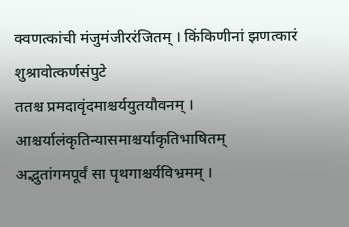क्वणत्कांची मंजुमंजीररंजितम् । किंकिणीनां झणत्कारं शुश्रावोत्कर्णसंपुटे
ततश्च प्रमदावृंदमाश्चर्ययुतयौवनम् । आश्चर्यालंकृतिन्यासमाश्चर्याकृतिभाषितम्
अद्भुतांगमपूर्वं सा पृथगाश्चर्यविभ्रमम् ।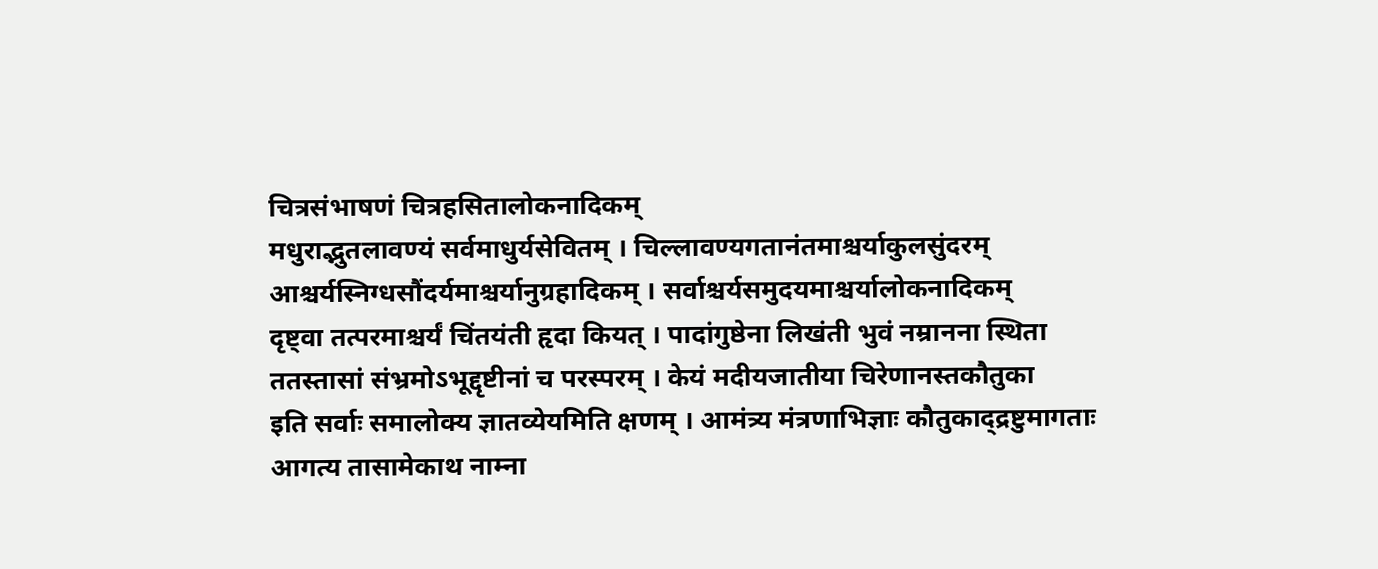चित्रसंभाषणं चित्रहसितालोकनादिकम्
मधुराद्भुतलावण्यं सर्वमाधुर्यसेवितम् । चिल्लावण्यगतानंतमाश्चर्याकुलसुंदरम्
आश्चर्यस्निग्धसौंदर्यमाश्चर्यानुग्रहादिकम् । सर्वाश्चर्यसमुदयमाश्चर्यालोकनादिकम्
दृष्ट्वा तत्परमाश्चर्यं चिंतयंती हृदा कियत् । पादांगुष्ठेना लिखंती भुवं नम्रानना स्थिता
ततस्तासां संभ्रमोऽभूद्दृष्टीनां च परस्परम् । केयं मदीयजातीया चिरेणानस्तकौतुका
इति सर्वाः समालोक्य ज्ञातव्येयमिति क्षणम् । आमंत्र्य मंत्रणाभिज्ञाः कौतुकाद्द्रष्टुमागताः
आगत्य तासामेकाथ नाम्ना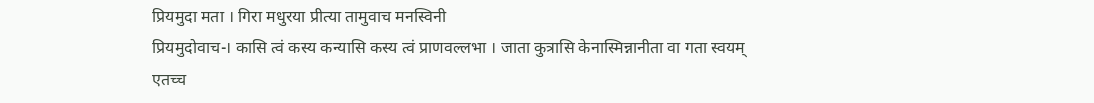प्रियमुदा मता । गिरा मधुरया प्रीत्या तामुवाच मनस्विनी
प्रियमुदोवाच-। कासि त्वं कस्य कन्यासि कस्य त्वं प्राणवल्लभा । जाता कुत्रासि केनास्मिन्नानीता वा गता स्वयम्
एतच्च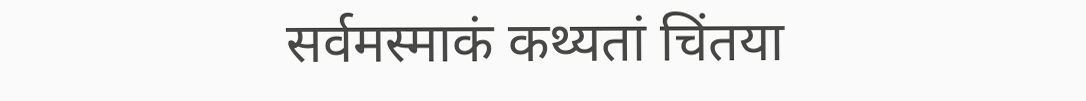सर्वमस्माकं कथ्यतां चिंतया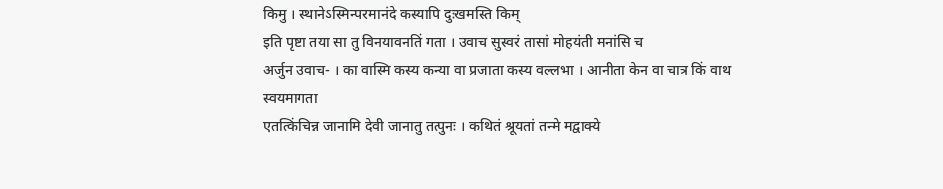किमु । स्थानेऽस्मिन्परमानंदे कस्यापि दुःखमस्ति किम्
इति पृष्टा तया सा तु विनयावनतिं गता । उवाच सुस्वरं तासां मोहयंती मनांसि च
अर्जुन उवाच- । का वास्मि कस्य कन्या वा प्रजाता कस्य वल्लभा । आनीता केन वा चात्र किं वाथ स्वयमागता
एतत्किंचिन्न जानामि देवी जानातु तत्पुनः । कथितं श्रूयतां तन्मे मद्वाक्ये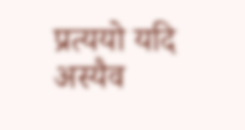प्रत्ययो यदि
अस्यैव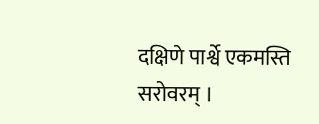दक्षिणे पार्श्वे एकमस्ति सरोवरम् ।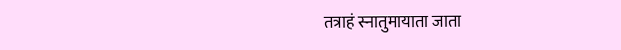तत्राहं स्नातुमायाता जाता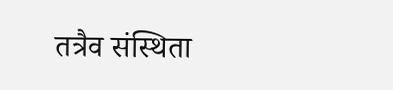तत्रैव संस्थिता